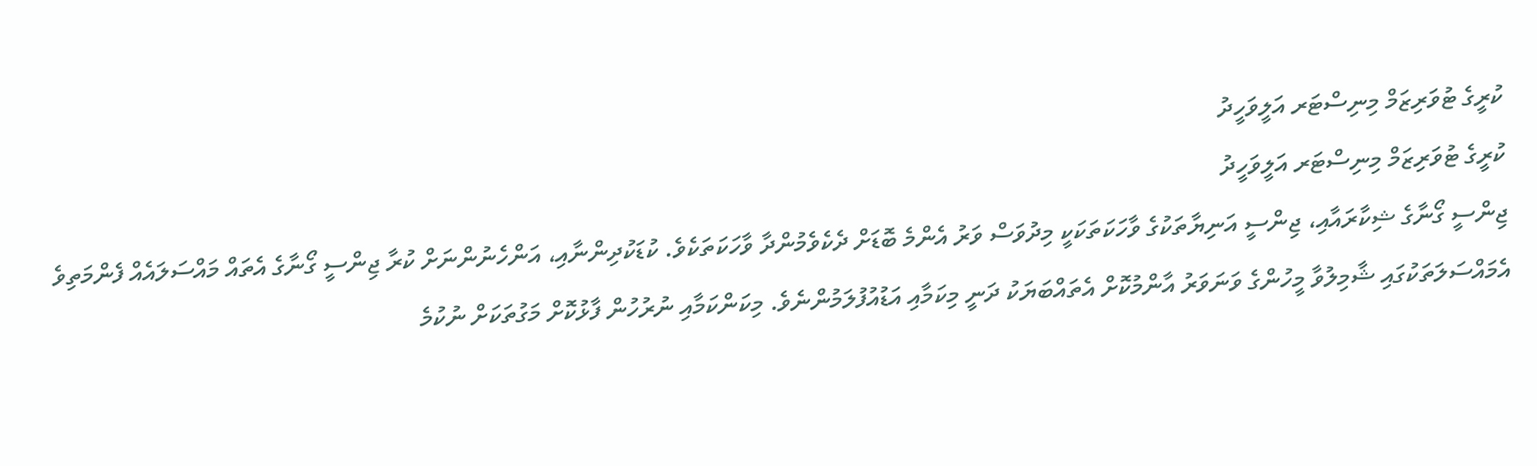ކުރީގެ ޓުވަރިޒަމް މިނިސްޓަރ އަލީވަހީދު
ކުރީގެ ޓުވަރިޒަމް މިނިސްޓަރ އަލީވަހީދު
ޖިންސީ ގޯނާގެ ޝިކާރައާއި، ޖިންސީ އަނިޔާތަކުގެ ވާހަކަތަކަކީ މިދުވަސް ވަރު އެންމެ ބޮޑަށް ދެކެވެމުންދާ ވާހަކަތަކެވެ. ކުޑަކުދިންނާއި، އަންހެނުންނަށް ކުރާ ޖިންސީ ގޯނާގެ އެތައް މައްސަލައެއް ފެންމަތިވެ އެމައްސަލަތަކުގައި ޝާމިލުވާ މީހުންގެ ވަނަވަރު އާންމުކޮށް އެތައްބަޔަކު ދަނީ މިކަމާއި އަޑުއުފުލަމުންނެވެ. މިކަންކަމާއި ނުރުހުން ފާޅުކޮށް މަގުތަކަށް ނުކުމެ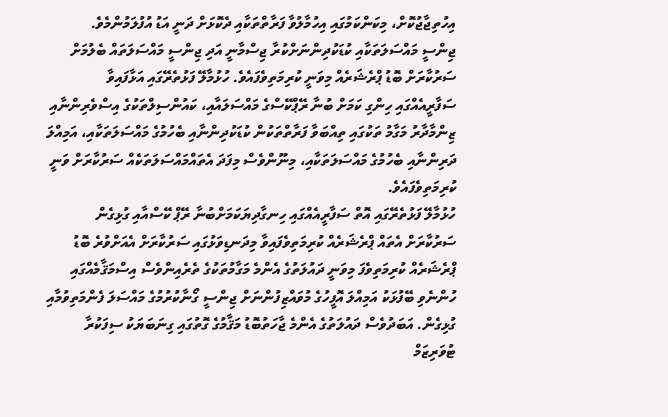އިހުތިޖާޖުކޮށް، މިކަންކަމުގައި އިހުމާލުވާ ފަރާތްތަކާއި ދެކޮޅަށް ދަނީ އަޑު އުފުލަމުންމެވެ.
ޖިންސީ މައްސަލަތަކާއި ކުޑަކުދިންނަށްކުރާ ޖިސްމާނީ އަދި ޖިންސީ މައްސަލަތައް ބެލުމަށް ސަރުކާރަށް ބޮޑު ޕްރެޝަރެއް މިވަނީ ކުރިމަތިވެފައެވެ. ހުޅުމާލޭ ފަޅުތެރޭގައި އަޅާފައިވާ ސަފާރީއެއްގައި ހިންގި ކަމަށް ބުނާ ރޭޕްކޭސްގެ މައްސަލައާއި، ކައުންސިލްތަކުގެ އިސްވެރިންނާއި ޒިންމާދާރު މަގާމު ތަކުގައި ތިއްބަވާ ފަރާތްތަކުން ކުޑަކުދިންނާއި ބެހުމުގެ މައްސަލަތަކާއި، އަމިއްލަ ދަރިންނާއި ބެހުމުގެ މައްސަލަތަކާއި، މިނޫންވެސް މިފަދަ އެތައްމައްސަލަތަކެއް ސަރުކާރަށް ވަނީ ކުރިމަތިވެފައެވެ.
ހުޅުމާލޭ ފަޅުތެރޭގައި އޮތް ސަފާރީއެއްގައި ހިނގާދިޔަކަމަށްބުނާ ރޭޕް ކޭސްއާއި ގުޅިގެން ސަރުކާރަށް އެތައް ޕްރެޝަރެއް ކުރިމަތިވެފައިވާ މިދަނޑިވަޅުގައި ސަރުކާރަށް އެއަށްވުރެ ބޮޑު ޕްރެޝަރެއް ކުރިމަތިވެފަ މިވަނީ ދައުލަތުގެ އެންމެ މަގާމުތަކުގެ ތެރެއިންވެސް އިސްމަޤާމެއްގައި ހުންނެވި ބޭފުޅަކު އަމިއްލަ އޮފީހުގެ މުވައްޒިފުންނަށް ޖިންސީ ގޯނާކުރުމުގެ މައްސަލަ ފެންމަތިވުމާއި ގުޅިގެން. އަބަދުވެސް ދައުލަތުގެ އެންމެ ޖާހަތުބޮޑު މަޤާމުގެ ގޮތުގައި ގިނަބަޔަކު ސިފަކުރާ ޓުވަރިޒަމް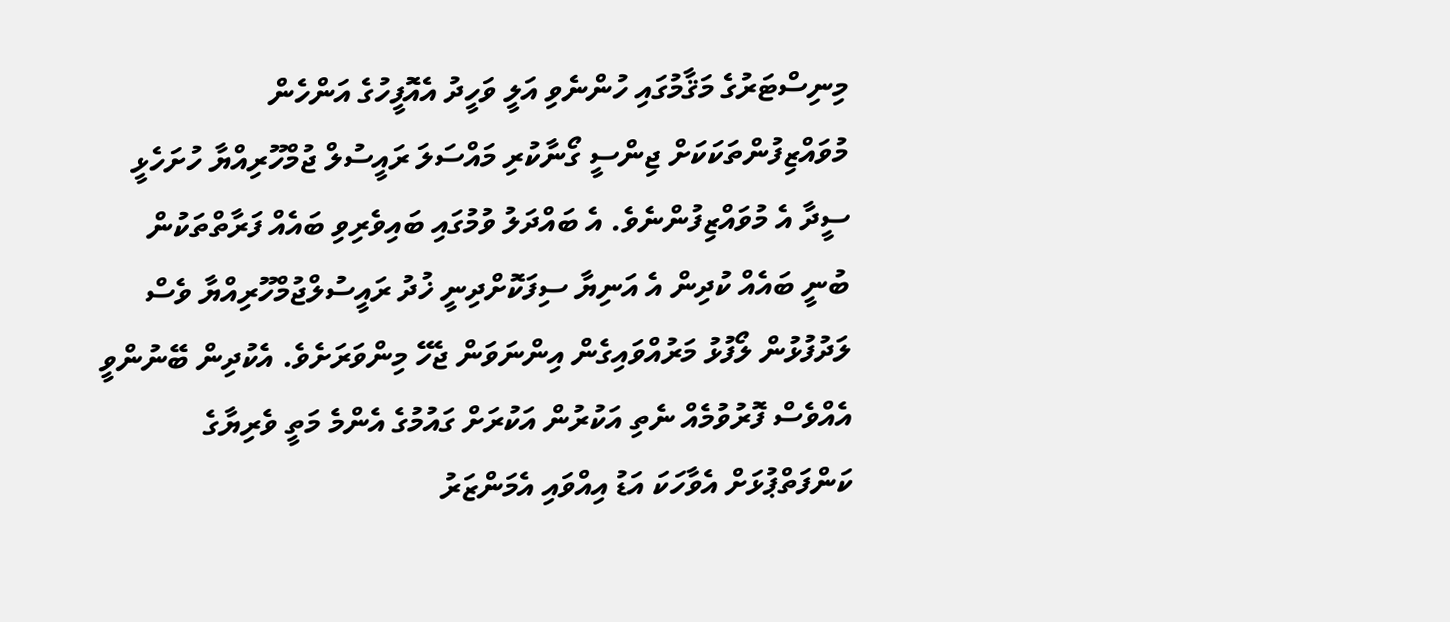މިނިސްޓަރުގެ މަޤާމުގައި ހުންނެވި އަލީ ވަހީދު އެއޮފީހުގެ އަންހެން މުވައްޒިފުންތަކަކަށް ޖިންސީ ގޯނާކުރި މައްސަލަ ރައީސުލް ޖުމްހޫރިއްޔާ ހުށަހެޅީ ސީދާ އެ މުވައްޒިފުންނެވެ. އެ ބައްދަލު ވުމުގައި ބައިވެރިވި ބައެއް ފަރާތްތަކުން ބުނީ ބައެއް ކުދިން އެ އަނިޔާ ސިފަކޮށްދިނީ ޚުދު ރައީސުލްޖުމްހޫރިއްޔާ ވެސް ލަދުފުޅުން ލޯފުޅު މަރުއްވައިގެން އިންނަވަން ޖެހޭ މިންވަރަށެވެ. އެކުދިން ބޭނުންވީ އެއްވެސް ފޮރުވުމެއް ނެތި އަކުރުން އަކުރަށް ގައުމުގެ އެންމެ މަތީ ވެރިޔާގެ ކަންފަތްޕުޅަށް އެވާހަކަ އަޑު އިއްވައި އެމަންޒަރު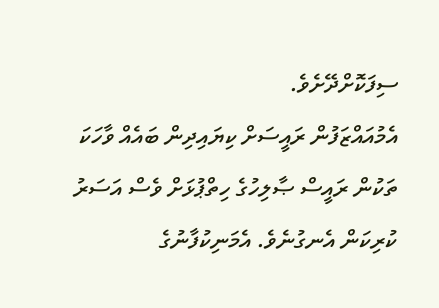ސިފަކޮށްދޭށެވެ.
އެމުއައްޒަފުން ރައީސަށް ކިޔައިދިން ބައެއް ވާހަކަ ތަކުން ރައީސް ޞާލިހުގެ ހިތްޕުޅަށް ވެސް އަސަރު ކުރިކަން އެނގުނެވެ. އެމަނިކުފާނުގެ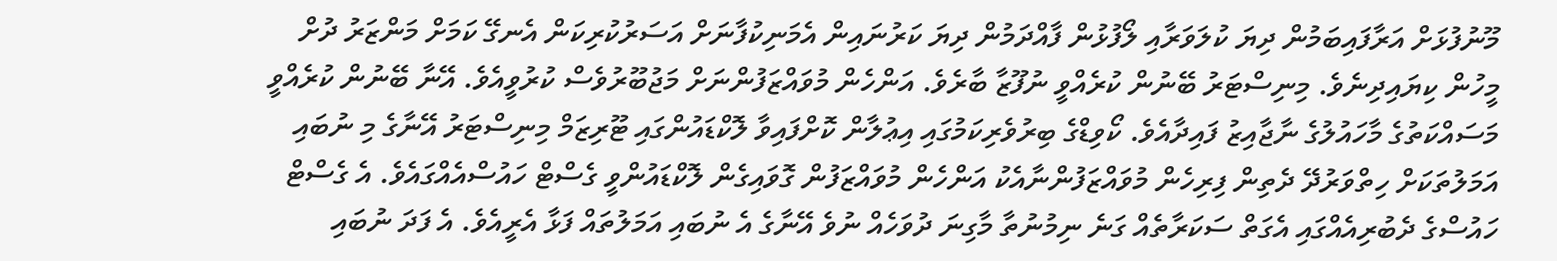މޫނުފުޅަށް އަރާފައިބަމުން ދިޔަ ކުލަވަރާއި ލޯފުޅުން ފާއްދަމުން ދިޔަ ކަރުނައިން އެމަނިކުފާނަށް އަސަރުކުރިކަން އެނގޭ ކަމަށް މަންޒަރު ދުށް މީހުން ކިޔައިދިނެވެ. މިނިސްޓަރު ބޭނުން ކުރެއްވީ ނުފޫޒާ ބާރެވެ. އަންހެން މުވައްޒަފުންނަށް މަޖުބޫރުވެސް ކުރުވީއެވެ. އޭނާ ބޭނުން ކުރެއްވީ މަސައްކަތުގެ މާހައުލުގެ ނާޖާއިޒު ފައިދާއެވެ. ކޯވިޑްގެ ބިރުވެރިކަމުގައި އިޢުލާން ކޮށްފައިވާ ލޮކްޑައުންގައި ޓޫރިޒަމް މިނިސްޓަރު އޭނާގެ މި ނުބައި އަމަލުތަކަށް ހިތްވަރުދޭ ދެތިން ފިރިހެން މުވައްޒަފުންނާއެކު އަންހެން މުވައްޒަފުން ގޮވައިގެން ލޮކްޑައުންވީ ގެސްޓް ހައުސްއެއްގައެވެ. އެ ގެސްޓް ހައުސްގެ ދެބުރިއެއްގައި އެގަތް ސަކަރާތެއް ގަނެ ނިމުނުތާ މާގިނަ ދުވަހެއް ނުވެ އޭނާގެ އެ ނުބައި އަމަލުތައް ފަޅާ އެރީއެވެ. އެ ފަދަ ނުބައި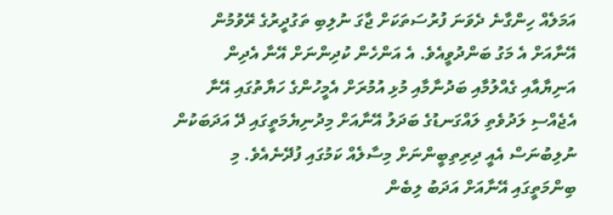އަމަލެއް ހިންގާނެ ދެވަނަ ފުރުސަތަކަށް ޖާގަ ނުލިބި ތަގުދީރުގެ ރޭވުމުން އޭނާއަށް އެ މަގު ބަންދުވީއެވެ. އެ އަންހެން ކުދިންނަށް އޭނާ އެދިން އަނިޔާއާއި ގެއްލުމާއި ބަދުނާމާއި މުޅި އުމުރަށް އެމީހުންގެ ހަޔާތުގައި އޭނާ އެޖެއްސި ލަދުވެތި ލައްގަނޑުގެ ބަދަލު އޭނާއަށް މިދުނިޔެމަތީގައި ދޭ އަދަބަކުން ނުލިބުނަސް އެއީ ދިރިތިބީންނަށް މިސާލެއް ކަމުގައި ފުދޭނެއެވެ. މި ބިންމަތީގައި އޭނާއަށް އަދަބު ލިބެން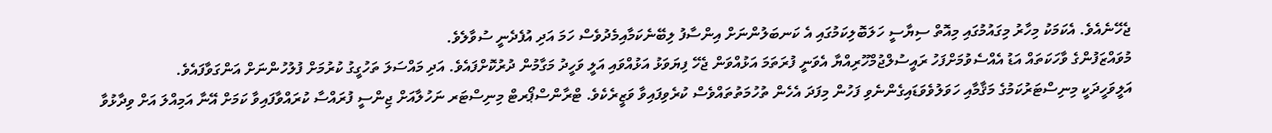ޖެހޭނެއެވެ. އެކަމަކު މިހާރު މިގައުމުގައި މިއޮތް ސިޔާސީ ހަލަބޮލިކަމުގައި އެ ކަނބަލުންނަށް އިންސާފު ލިބޭނެކަމާއިމެދުވެސް ހަމަ އަދި އުފެދެނީ ސުވާލެވެ.
މުވައްޒަފުންގެ ވާހަކަތައް އަޑު އެއްސެވުމަށްފަހު ރައީސުލްޖުމްހޫރިއްޔާ އެވަނީ ފުރަތަމަ އަޅުއްވަން ޖެހޭ ފިޔަވަޅު އަޅުއްވައި އަލީ ވަހީދު މަގާމުން ދުރުކޮށްފައެވެ. އަދި މައްސަލަ ތަހުގީގު ކުރުމަށް ފުލުހުންނަށް އަންގަވާފައެވެ.
އަލީވަހީދަކީ މިނިސްޓަރުކަމުގެ މަޤާމާއި ހަވަލުވެވަޑައިގެންނެވި ފަހުން މިފަދަ އެހެން ތުހުމަތުތައްވެސް ކުރެވިފައިވާ ވަޒީރެކެވެ. ޓްރާންސްޕޯރޓް މިނިސްޓަރ ނަހުލާއަށް ޖިންސީ ފުރައްސާ ކުރައްވާފައިވާ ކަމަށް އޭނާ އަމިއްލަ އަށް ވިދާޅުވާ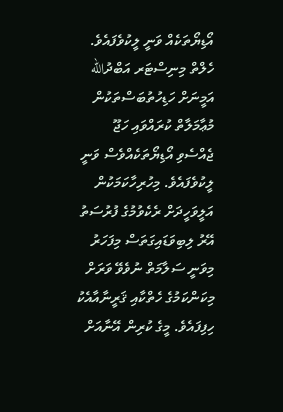އޯޑިޔޯތަކެއް ވަނީ ލީކުވެފައެވެ. ހެލްތް މިނިސްޓަރ އަބްދުالله އަމީނަށް ހަޑިހުތުބަސްތަކުން މުޢާމަލާތް ކުރައްވައި ހަޖޫ ޖެއްސެވި އޯޑިޔޯތަކެއްވެސް ވަނީ ލީކުވެފައެވެ. މިހުރިހާކަމަކުން އަލީވަހީދަށް ރެކެވުމުގެ ފުރުސަތު އޭރު ލިބިވަޑައިގަތަސް މިފަހަރު މިވަނީ ސަލާމަތް ނުވެވޭ ވަރަށް މިކަންކަމުގެ ހެތްކާއި ޤަރީނާއާއެކު ހިފިފައެވެ. މީގެ ކުރިން އޭނާއަށް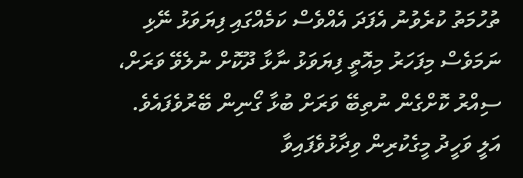ތުހުމަތު ކުރެވުނު އެފަދަ އެއްވެސް ކަމެއްގައި ފިޔަވަޅު ނޭޅި ނަމަވެސް މިފަހަރު މިއޮތީ ފިޔަވަޅު ނާޅާ ދޫކޮށް ނުލެވޭ ވަރަށް، ސިއްރު ކޮށްގެން ނުތިބޭ ވަރަށް ބުޅާ ގޯނިން ބޭރުވެފައެވެ.
އަލީ ވަހީދު މީގެކުރިން ވިދާޅުވެފައިވާ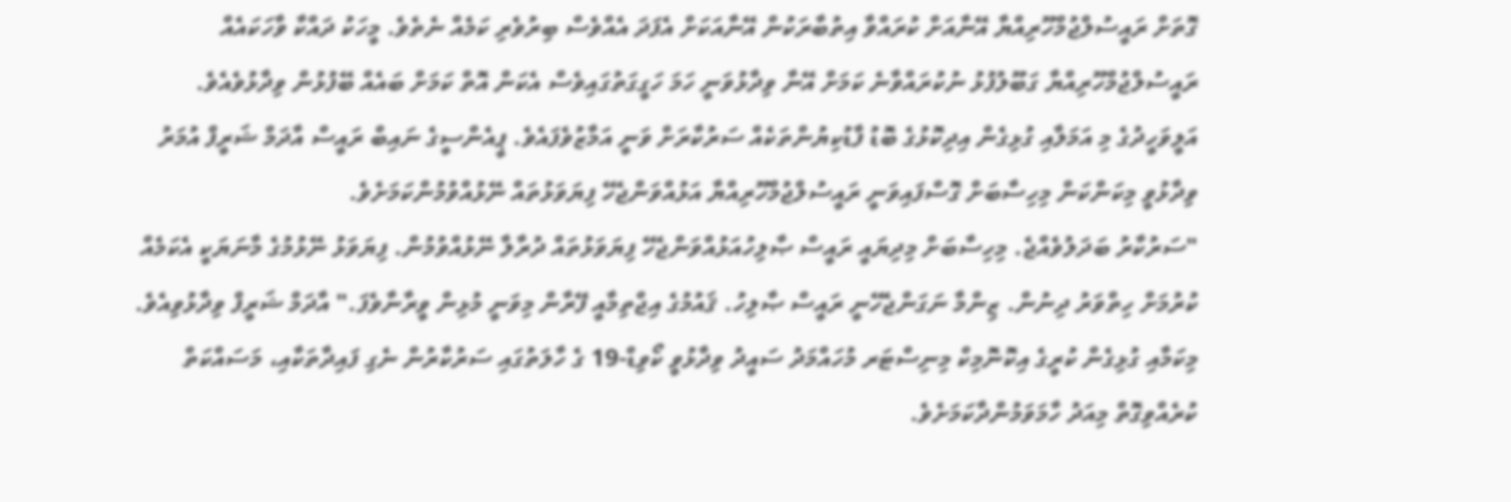ގޮތަށް ރައީސުލްޖުމްހޫރިއްޔާ އޭނާއަށް ކުރައްވާ އިތުބާރަކުން އޭނާއަކަށް އެފަދަ އެއްވެސް ބިރުވެރި ކަމެއް ނެތެވެ. މީހަކު ދައްކާ ވާހަކައެއް ރައީސުލްޖުމްހޫރިއްޔާ ގަބޫލުފުޅު ނުކުރައްވާނެ ކަމަށް އޭނާ ވިދާޅުވަނީ ހަމަ ހަގީގަތުގައިވެސް އެކަން އޮތް ކަމަށް ބައެއް ބޭފުޅުން ވިދާޅުވެއެވެ.
އަލީވަހީދުގެ މި އަމަލާއި ގުޅިގެން އިދިކޮޅުގެ ބޮޑު ފާޑުކިޔުންތަކެއް ސަރުކާރަށް ވަނީ އަމާޒުވެފައެވެ. ޕީއެންސީގެ ނައިބް ރައީސް އާދަމް ޝަރީފް އުމަރު ވިދާޅުވީ މިކަންކަން މިހިސާބަށް ގޮސްފައިވަނީ ރައީސުލްޖުމްހޫރިއްޔާ އަޅުއްވަންޖެހޭ ފިޔަވަޅުތައް ނޭޅުއްވުމުންކަމަށެވެ.
"ސަރުކާރު ބަދަލުވެއްޖެ. މިހިސާބަށް މިދިޔައީ ރައީސް ޞާލިހުއަޅުއްވަންޖެހޭ ފިޔަވަޅުތައް ދުރާލާ ނޭޅުއްވުމުން. ފިޔަވަޅު ނޭޅުމުގެ މާނަޔަކީ އެކަމެއް ކުރުމަށް ހިތްވަރު ދިނުން. ޒިންމާ ނަގަންޖެހޭނީ ރައީސް ޞާލިހު. ޤައުމުގެ އިޖްތިމާއީ ފޭރާން މިވަނީ މުޅިން ވީރާނާވެފަ." އާދަމް ޝަރީފް ވިދާޅުވިއެވެ.
މިކަމާއި ގުޅިގެން ކުރީގެ އިކޮނޮމިކް މިނިސްޓަރ މުހައްމަދު ސައީދު ވިދާޅުވީ ކޯވިޑް-19 ގެ ހާލަތުގައި ސަރުކާރުން ނެގި ފައިދާތަކާއި، މަސައްކަތް ކުރެއްވިގޮތް މިއަދު ހާމަވަމުންދާކަމަށެވެ.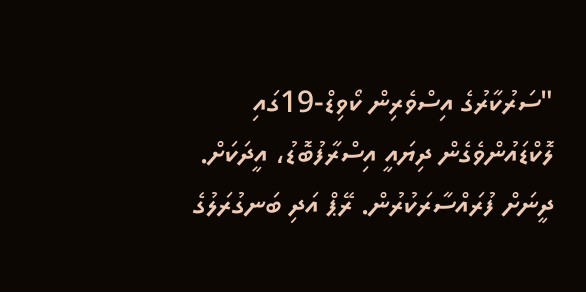"ސަރުކާރުގެ އިސްވެރިން ކޯވިޑް-19ގައި ލޮކްޑައުންވެގެން ދިޔައީ އިސްރާފުބޮޑު، އީދަކަށް. ދީނަށް ފުރައްސާރަކުރުން. ރޭޕް އަދި ބަނގުރަލުގެ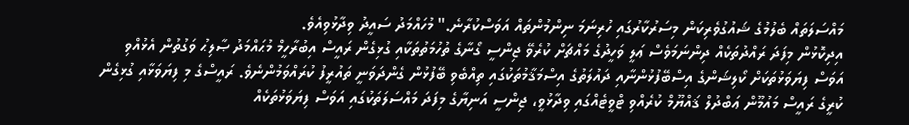މައްސަލަތައް ބެލުމުގެ ޝައުގުވެރިކަން މިސަރުކާރުގައި ހުރިނަމަ ނިންމުންތައް އަވަސްކުރާނެ." މުހައްމަދު ސައީދު ވިދާޅުވިއެވެ.
އިދިކޮޅުން މިފަދަ ރައްދުތަކެއް ދިންނަމަވެސް ޢަލީ ވަހީދުގެ މައްޗަށް ކުރެވޭ ޖިންސީ ގޯނާގެ ތުހުމަތުތަކާއި ގުޅިގެން ރައީސް އިބުރާހީމް މުޙައްމަދު ޞާލިޙު ވަގުތުން އެޅުއްވި އަވަސް ފިޔަވަޅުތަކަށް ކޯލިޝަންގެ އިސްބޭފުޅުންނާއި ދައުލަތުގެ އިސްމަޤާމުތަކުގައި ތިއްބެވި ބޭފުޅުން ގެންދަވަނީ ތައުރީފު ކުރައްވަމުންނެވެ. ރައީސްގެ މި ފިޔަވަޅާއި ގުޅިގެން ކުރީގެ ރައީސް މައުމޫން ޢަބްދުލް ޤައްޔޫމް ކުރެއްވި ޓްވީޓެއްގައި ވިދާޅުވީ، ޖިންސީ އަނިޔާގެ މިފަދަ މައްސަލަތަކުގައި އަވަސް ފިޔަވަޅުތަކެއް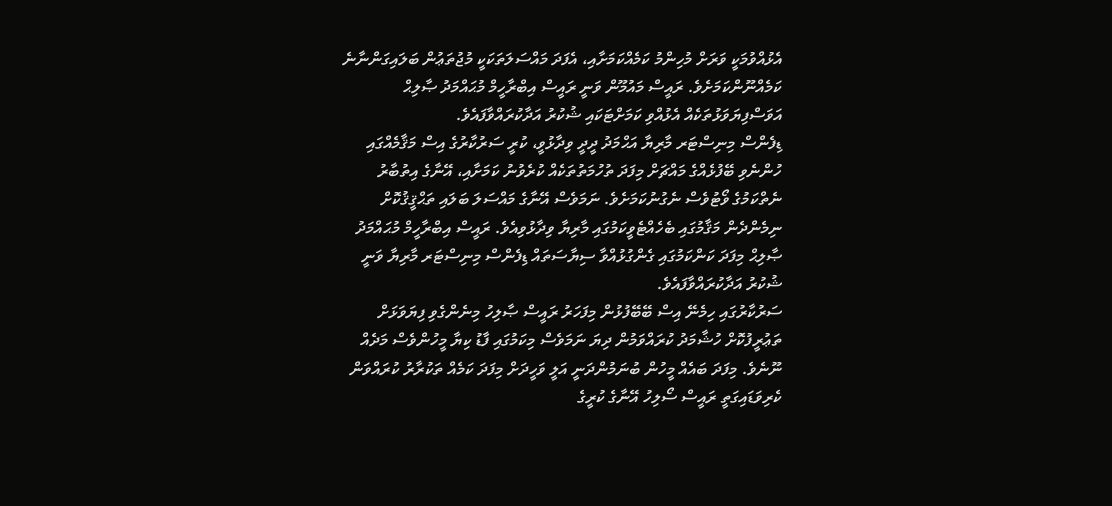އެޅުއްވުމަކީ ވަރަށް މުހިންމު ކަމެއްކަމަށާއި، އެފަދަ މައްސަލަތަކަކީ މުޖުތަޢުން ބަލައިގަންނާނެ ކަމެއްނޫންކަމަށެވެ. ރައީސް މައުމޫން ވަނީ ރައީސް އިބްރާހީމް މުޙައްމަދު ޞާލިޙް އަވަސްފިޔަވަޅުތަކެއް އެޅުއްވި ކަމަށްޓަކައި ޝުކުރު އަދާކުރައްވާފައެވެ.
ޑިފެންސް މިނިސްޓަރ މާރިޔާ އަޙްމަދު ދީދީ ވިދާޅުވީ، ކުރީ ސަރުކާރުގެ އިސް މަޤާމެއްގައި ހުންނެވި ބޭފުޅެއްގެ މައްޗަށް މިފަދަ ތުހުމަތުތަކެއް ކުރެވުނު ކަމަށާއި، އޭނާގެ އިތުބާރު ނެތްކަމުގެ ވޯޓުވެސް ނެގުނުކަމަށެވެ. ނަމަވެސް އޭނާގެ މައްސަލަ ބަލައި ތަޙްޤީޤުކޮށް ނިމެންދެން މަޤާމުގައި ބެހެއްޓެވީކަމުގައި މާރިޔާ ވިދާޅުވިއެވެ. ރައީސް އިބްރާހީމް މުޙައްމަދު ޞާލިޙް މިފަދަ ކަންކަމުގައި ގެންގުޅުއްވާ ސިޔާސަތައް ޑިފެންސް މިނިސްޓަރ މާރިޔާ ވަނީ ޝުކުރު އަދާކުރައްވާފައެވެ.
ސަރުކާރުގައި ހިމެނޭ އިސް ބޭބޭފުޅުން މިފަހަރު ރައީސް ޞާލިހު މިނެންގެވި ފިޔަވަޅަށް ތަޢުރީފުކޮށް ހުޝާމަދު ކުރައްވަމުން ދިޔަ ނަމަވެސް މިކަމުގައި ފާޑު ކިޔާ މީހުންވެސް މަދެއް ނޫނެވެ. މިފަދަ ބައެއް މީހުން ބުނަމުންދަނީ އަލީ ވަހީދަށް މިފަދަ ކަމެއް ތަކުރާރު ކުރައްވަން ކެރިވަޑައިގަތީ ރައީސް ސޯލިހު އޭނާގެ ކުރީގެ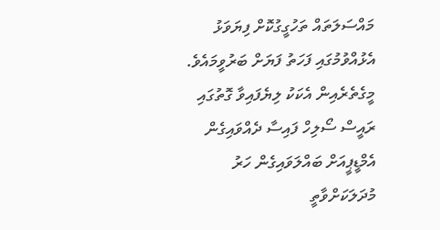މައްސަލަތައް ތަހުގީގުކޮށް ފިޔަވަޅު އެޅުއްވުމުގައި ފަހަތު ފަޔަށް ބަރުވީމައެވެ. މީގެތެރެއިން އެކަކު ލިޔެފައިވާ ގޮތުގައި ރައީސް ސޯލިހް ފައިސާ ދެއްވައިގެން އެމްޑީޕީއަށް ބައްލަވައިގެން ހަރު މުދަލަކަށްވާތީ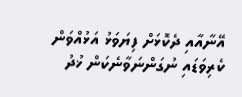އޭނާއާއި ދެކޮޅަށް ފިޔަވަޅު އަޅުއްވަން ކެރިވަޑައި ނުގަންނަވާނެކަން ޚުދު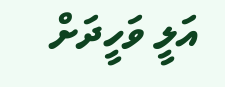އަލީ ވަހީދަށް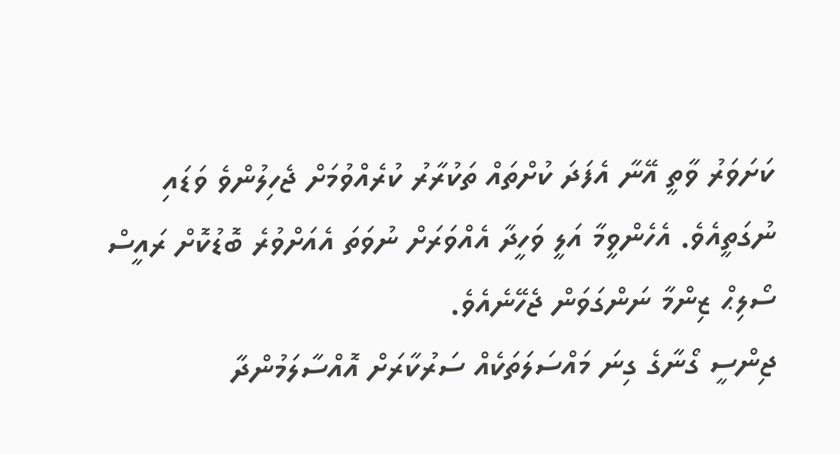ކަށަވަރު ވާތީ އޭނާ އެފަދަ ކުށްތައް ތަކުރާރު ކުރެއްވުމަށް ޖެހިލުންވެ ވަޑައި ނުގަތީއެވެ. އެހެންވީމާ އަލީ ވަހީދާ އެއްވަރަށް ނުވަތަ އެއަށްވުރެ ބޮޑުކޮށް ރައީސް ސޯލިޙް ޒިންމާ ނަންގަވަން ޖެހޭނެއެވެ.
ޖިންސީ ގޯނާގެ ގިނަ މައްސަލަތަކެއް ސަރުކާރަށް އޮއްސާލަމުންދާ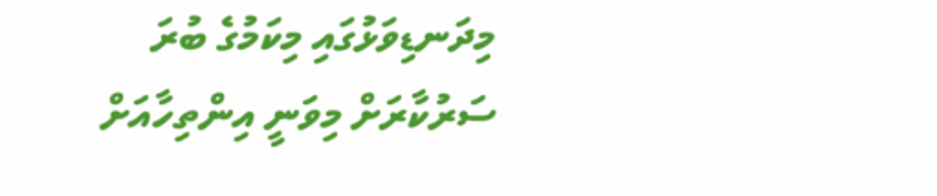މިދަނޑިވަޅުގައި މިކަމުގެ ބުރަ ސަރުކާރަށް މިވަނީ އިންތިހާއަށް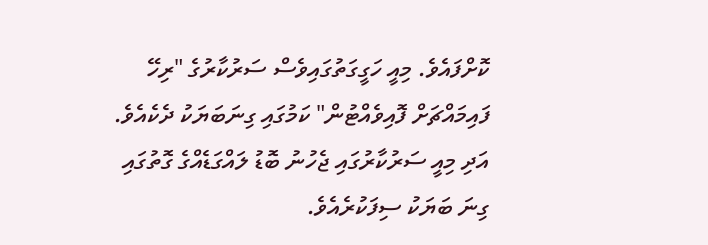ކޮށްފައެވެ. މިއީ ހަގީގަތުގައިވެސް ސަރުކާރުގެ "ރިހޭ ފައިމައްޗަށް ފޮއިވެއްޓުން" ކަމުގައި ގިނަބަޔަކު ދެކެއެވެ. އަދި މިއީ ސަރުކާރުގައި ޖެހުނު ބޮޑު ލައްގަޑެއްގެ ގޮތުގައި ގިނަ ބަޔަކު ސިފަކުރެއެވެ.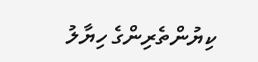ކިޔުންތެރިންގެ ހިޔާލު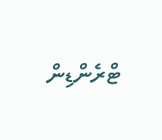ޓްރެންޑިން